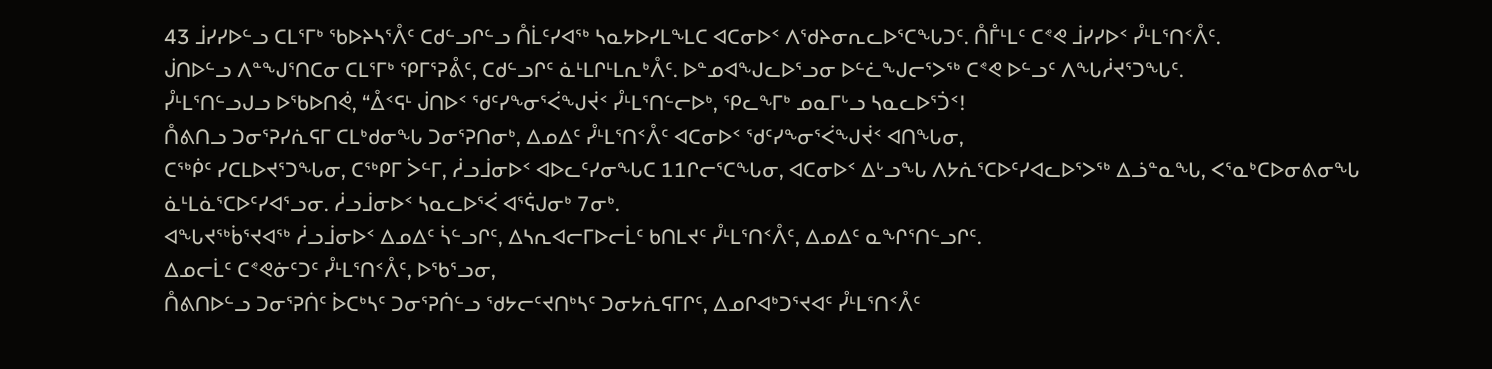43 ᒨᓯᓯᐅᓪᓗ ᑕᒪᕐᒥᒃ ᖃᐅᔨᓴᕐᐰᑦ ᑕᑯᓪᓗᒋᓪᓗ ᑍᒫᑦᓯᐊᖅ ᓴᓇᔭᐅᓯᒪᖕᒪᑕ ᐊᑕᓂᐅᑉ ᐱᖁᔨᓂᕆᓚᐅᕐᑕᖓᑐᑦ. ᑍᒤᒻᒪᑦ ᑕᕝᕙ ᒨᓯᓯᐅᑉ ᓮᒻᒪᕐᑎᑉᐰᑦ.
ᒎᑎᐅᓪᓗ ᐱᓐᖑᕐᑎᑕᓂ ᑕᒪᕐᒥᒃ ᕿᒥᕐᕈᕔᑦ, ᑕᑯᓪᓗᒋᑦ ᓈᒻᒪᒋᒻᒪᕆᒃᐰᑦ. ᐅᓐᓄᐊᖑᓚᐅᕐᓗᓂ ᐅᓪᓛᖑᓕᕐᐳᖅ ᑕᕝᕙ ᐅᓪᓗᑦ ᐱᖓᓲᔪᕐᑐᖓᑦ.
ᓮᒻᒪᕐᑎᓪᓗᒍᓗ ᐅᖃᐅᑎᕚ, “ᐂᑉᕋᒻ ᒎᑎᐅᑉ ᖁᑦᓯᖕᓂᕐᐹᖑᔫᑉ ᓮᒻᒪᕐᑎᓪᓕᐅᒃ, ᕿᓚᖕᒥᒃ ᓄᓇᒥᒡᓗ ᓴᓇᓚᐅᕐᑑᑉ!
ᑍᕕᑎᓗ ᑐᓂᕐᕈᓯᕇᕋᒥ ᑕᒪᒃᑯᓂᖓ ᑐᓂᕐᕈᑎᓂᒃ, ᐃᓄᐃᑦ ᓮᒻᒪᕐᑎᑉᐰᑦ ᐊᑕᓂᐅᑉ ᖁᑦᓯᖕᓂᕐᐹᖑᔫᑉ ᐊᑎᖓᓂ,
ᑕᖅᑮᑦ ᓯᑕᒪᐅᔪᕐᑐᖓᓂ, ᑕᖅᑭᒥ ᐴᓪᒥ, ᓲᓗᒨᓂᐅᑉ ᐊᐅᓚᑦᓯᓂᖓᑕ 11ᒋᓕᕐᑕᖓᓂ, ᐊᑕᓂᐅᑉ ᐃᒡᓗᖓ ᐱᔭᕇᕐᑕᐅᑦᓯᐊᓚᐅᕐᐳᖅ ᐃᓘᓐᓇᖓ, ᐸᕐᓇᒃᑕᐅᓂᕕᓂᖓ ᓈᒻᒪᓈᕐᑕᐅᑦᓯᐊᕐᓗᓂ. ᓲᓗᒨᓂᐅᑉ ᓴᓇᓚᐅᕐᐹ ᐊᕐᕌᒍᓂᒃ 7ᓂᒃ.
ᐊᖓᔪᖅᑳᕐᔪᐊᖅ ᓲᓗᒨᓂᐅᑉ ᐃᓄᐃᑦ ᓵᓪᓗᒋᑦ, ᐃᓴᕆᐊᓕᒥᐅᓕᒫᑦ ᑲᑎᒪᔪᑦ ᓮᒻᒪᕐᑎᑉᐰᑦ, ᐃᓄᐃᑦ ᓇᖏᕐᑎᓪᓗᒋᑦ.
ᐃᓄᓕᒫᑦ ᑕᕝᕙᓃᑦᑐᑦ ᓮᒻᒪᕐᑎᑉᐰᑦ, ᐅᖃᕐᓗᓂ,
ᑍᕕᑎᐅᓪᓗ ᑐᓂᕐᕈᑏᑦ ᐆᑕᒃᓴᑦ ᑐᓂᕐᕈᑏᓪᓗ ᖁᔭᓕᑦᔪᑎᒃᓴᑦ ᑐᓂᔭᕇᕋᒥᒋᑦ, ᐃᓄᒋᐊᒃᑐᕐᔪᐊᑦ ᓮᒻᒪᕐᑎᑉᐰᑦ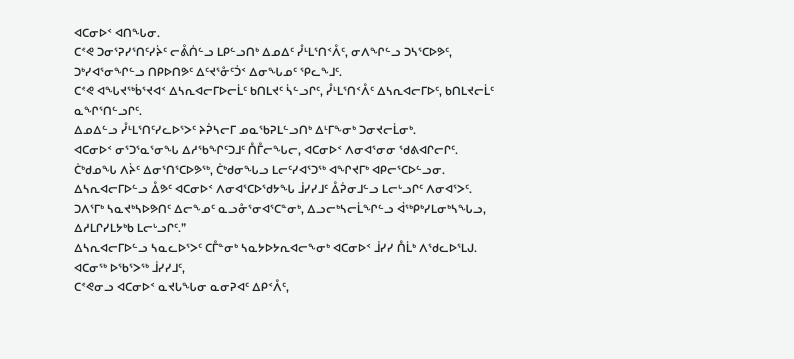ᐊᑕᓂᐅᑉ ᐊᑎᖓᓂ.
ᑕᕝᕙ ᑐᓂᕐᕈᓯᕐᑎᑦᓯᔩᑦ ᓕᕔᑏᓪᓗ ᒪᑭᓪᓗᑎᒃ ᐃᓄᐃᑦ ᓮᒻᒪᕐᑎᑉᐰᑦ, ᓂᐱᖏᓪᓗ ᑐᓴᕐᑕᐅᕗᑦ, ᑐᒃᓯᐊᕐᓂᖏᓪᓗ ᑎᑭᐅᑎᕗᑦ ᐃᑦᔪᕐᓁᑦᑑᑉ ᐃᓂᖓᓄᑦ ᕿᓚᖕᒧᑦ.
ᑕᕝᕙ ᐊᖓᔪᖅᑳᕐᔪᐊᑉ ᐃᓴᕆᐊᓕᒥᐅᓕᒫᑦ ᑲᑎᒪᔪᑦ ᓵᓪᓗᒋᑦ, ᓮᒻᒪᕐᑎᑉᐰᑦ ᐃᓴᕆᐊᓕᒥᐅᑦ, ᑲᑎᒪᔪᓕᒫᑦ ᓇᖏᕐᑎᓪᓗᒋᑦ.
ᐃᓄᐃᓪᓗ ᓮᒻᒪᕐᑎᑦᓯᓚᐅᕐᐳᑦ ᔨᕉᓴᓕᒥ ᓄᓇᖃᕈᒪᓪᓗᑎᒃ ᐃᒻᒥᖕᓂᒃ ᑐᓂᔪᓕᒫᓂᒃ.
ᐊᑕᓂᐅᑉ ᓂᕐᑐᕐᓇᕐᓂᖓ ᐃᓱᖃᖏᑦᑐᒧᑦ ᑍᒤᓕᖓᓕ, ᐊᑕᓂᐅᑉ ᐱᓂᐊᕐᓂᓂ ᖁᕕᐊᒋᓕᒋᑦ.
ᑖᒃᑯᓄᖓ ᐱᔩᑦ ᐃᓂᕐᑎᕐᑕᐅᕗᖅ, ᑖᒃᑯᓂᖓᓗ ᒪᓕᑦᓯᐊᕐᑐᖅ ᐊᖏᔪᒥᒃ ᐊᑭᓕᕐᑕᐅᓪᓗᓂ.
ᐃᓴᕆᐊᓕᒥᐅᓪᓗ ᐂᕗᑦ ᐊᑕᓂᐅᑉ ᐱᓂᐊᕐᑕᐅᖁᔭᖓ ᒨᓯᓯᒧᑦ ᐂᕉᓂᒧᓪᓗ ᒪᓕᒡᓗᒋᑦ ᐱᓂᐊᕐᐳᑦ.
ᑐᐱᕐᒥᒃ ᓴᓇᔪᒃᓴᐅᕗᑎᑦ ᐃᓕᖕᓄᑦ ᓇᓗᓁᕐᓂᐊᕐᑕᓐᓂᒃ, ᐃᓗᓕᒃᓴᓕᒫᖏᓪᓗ ᐋᖅᑭᒃᓯᒪᓂᒃᓴᖓᓗ, ᐃᓱᒪᒋᓯᒪᔭᒃᑲ ᒪᓕᒡᓗᒋᑦ.”
ᐃᓴᕆᐊᓕᒥᐅᓪᓗ ᓴᓇᓚᐅᕐᐳᑦ ᑕᒤᓐᓂᒃ ᓴᓇᔭᐅᔭᕆᐊᓕᖕᓂᒃ ᐊᑕᓂᐅᑉ ᒨᓯᓯ ᑍᒫᒃ ᐱᖁᓚᐅᕐᒪᒍ.
ᐊᑕᓂᖅ ᐅᖃᕐᐳᖅ ᒨᓯᓯᒧᑦ,
ᑕᕝᕙᓂᓗ ᐊᑕᓂᐅᑉ ᓇᔪᒐᖓᓂ ᓇᓂᕈᐊᑦ ᐃᑭᑉᐰᑦ,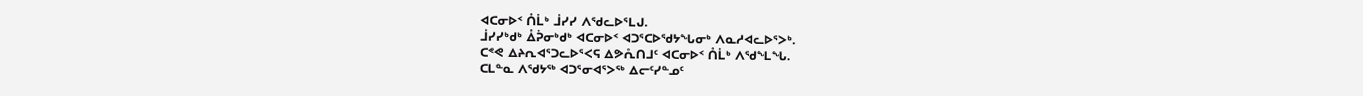ᐊᑕᓂᐅᑉ ᑍᒫᒃ ᒨᓯᓯ ᐱᖁᓚᐅᕐᒪᒍ.
ᒨᓯᓯᒃᑯᒃ ᐂᕉᓂᒃᑯᒃ ᐊᑕᓂᐅᑉ ᐊᑐᕐᑕᐅᖁᔭᖓᓂᒃ ᐱᓇᓱᐊᓚᐅᕐᐳᒃ.
ᑕᕝᕙ ᐃᔨᕆᐊᕐᑐᓚᐅᕐᐸᕋ ᐃᕗᕅᑎᒧᑦ ᐊᑕᓂᐅᑉ ᑍᒫᒃ ᐱᖁᖕᒪᖓ.
ᑕᒪᓐᓇ ᐱᖁᔭᖅ ᐊᑐᕐᓂᐊᕐᐳᖅ ᐃᓕᑦᓯᓐᓄᑦ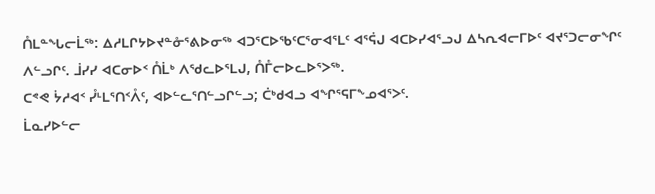ᑍᒪᓐᖓᓕᒫᖅ: ᐃᓱᒪᒋᔭᐅᔪᓐᓁᕐᕕᐅᓂᖅ ᐊᑐᕐᑕᐅᖃᑦᑕᕐᓂᐊᕐᒪᑦ ᐊᕐᕌᒍ ᐊᑕᐅᓯᐊᕐᓗᒍ ᐃᓴᕆᐊᓕᒥᐅᑦ ᐊᔪᕐᑐᓕᓂᖏᑦ ᐱᓪᓗᒋᑦ. ᒨᓯᓯ ᐊᑕᓂᐅᑉ ᑍᒫᒃ ᐱᖁᓚᐅᕐᒪᒍ, ᑍᒤᓕᐅᓚᐅᕐᐳᖅ.
ᑕᕝᕙ ᔮᓱᐊᑉ ᓮᒻᒪᕐᑎᑉᐰᑦ, ᐊᐅᓪᓚᕐᑎᓪᓗᒋᓪᓗ; ᑖᒃᑯᐊᓗ ᐊᖏᕐᕋᒥᖕᓄᐊᕐᐳᑦ.
ᒫᓇᓯᐅᓪᓕ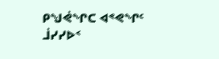ᑭᖑᕚᖏᑕ ᐊᕝᕙᖏᑦ ᒨᓯᓯᐅᑉ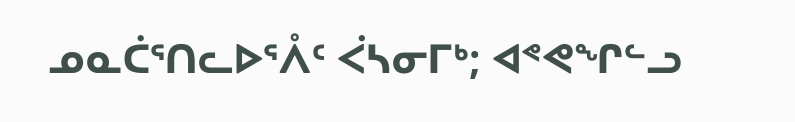ᓄᓇᑖᕐᑎᓚᐅᕐᐰᑦ ᐹᓴᓂᒥᒃ; ᐊᕝᕙᖏᓪᓗ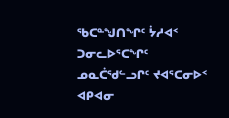ᖃᑕᓐᖑᑎᖏᑦ ᔮᓱᐊᑉ ᑐᓂᓚᐅᕐᑕᖏᑦ ᓄᓇᑖᖁᓪᓗᒋᑦ ᔪᐊᕐᑕᓂᐅᑉ ᐊᑭᐊᓂ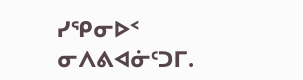ᓯᕿᓂᐅᑉ ᓂᐱᕕᐊᓃᑦᑐᒥ.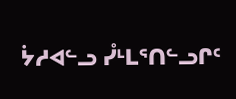ᔮᓱᐊᓪᓗ ᓮᒻᒪᕐᑎᓪᓗᒋᑦ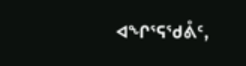ᐊᖏᕐᕋᖁᕔᑦ,